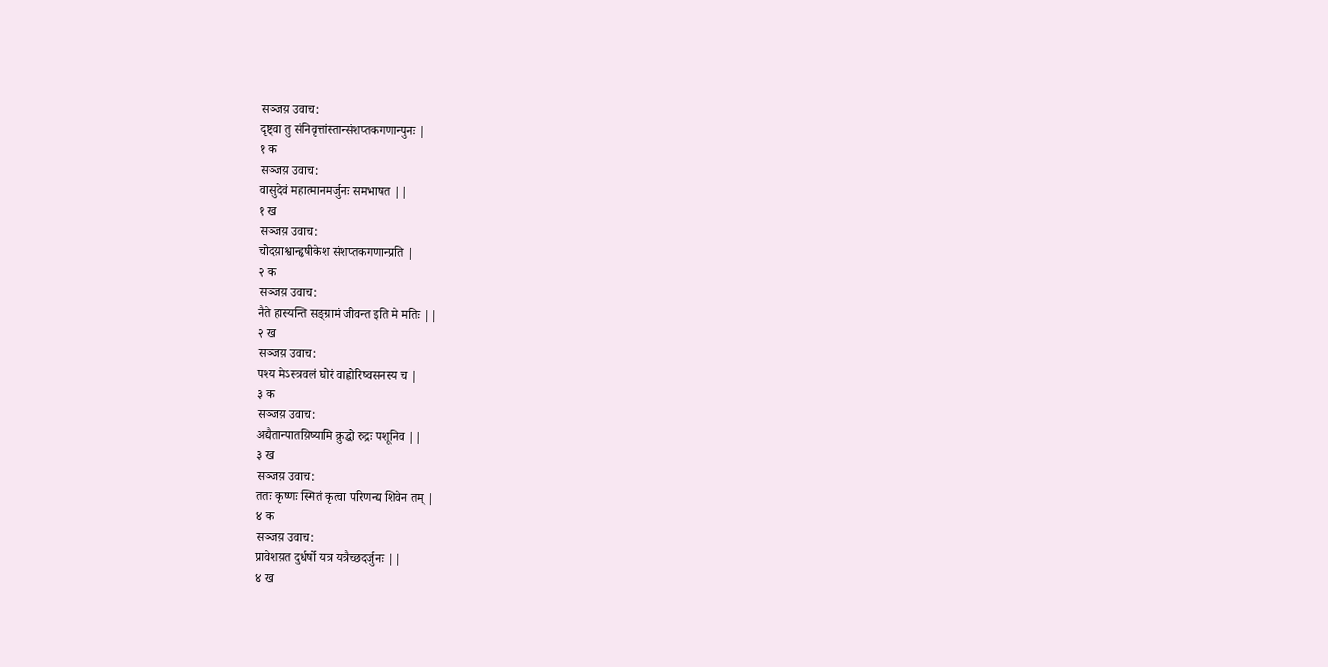सञ्जय़ उवाच:
दृष्ट्वा तु संनिवृत्तांस्तान्संशप्तकगणान्पुनः |
१ क
सञ्जय़ उवाच:
वासुदेवं महात्मानमर्जुनः समभाषत ||
१ ख
सञ्जय़ उवाच:
चोदय़ाश्वान्हृषीकेश संशप्तकगणान्प्रति |
२ क
सञ्जय़ उवाच:
नैते हास्यन्ति सङ्ग्रामं जीवन्त इति मे मतिः ||
२ ख
सञ्जय़ उवाच:
पश्य मेऽस्त्रवलं घोरं वाह्वोरिष्वसनस्य च |
३ क
सञ्जय़ उवाच:
अद्यैतान्पातय़िष्यामि क्रुद्धो रुद्रः पशूनिव ||
३ ख
सञ्जय़ उवाच:
ततः कृष्णः स्मितं कृत्वा परिणन्द्य शिवेन तम् |
४ क
सञ्जय़ उवाच:
प्रावेशय़त दुर्धर्षो यत्र यत्रैच्छदर्जुनः ||
४ ख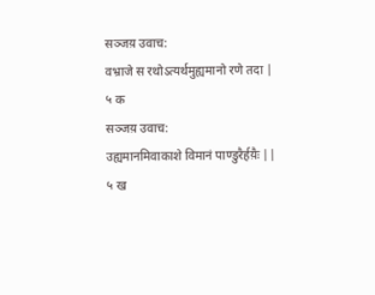सञ्जय़ उवाच:
वभ्राजे स रथोऽत्यर्थमुह्यमानो रणे तदा |
५ क
सञ्जय़ उवाच:
उह्यमानमिवाकाशे विमानं पाण्डुरैर्हय़ैः ||
५ ख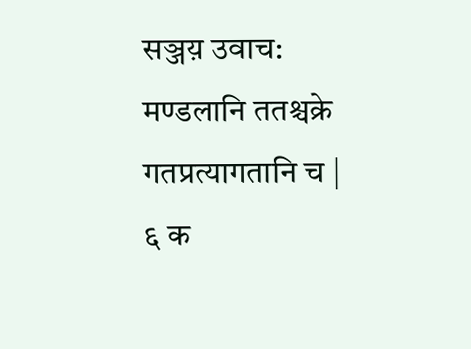सञ्जय़ उवाच:
मण्डलानि ततश्चक्रे गतप्रत्यागतानि च |
६ क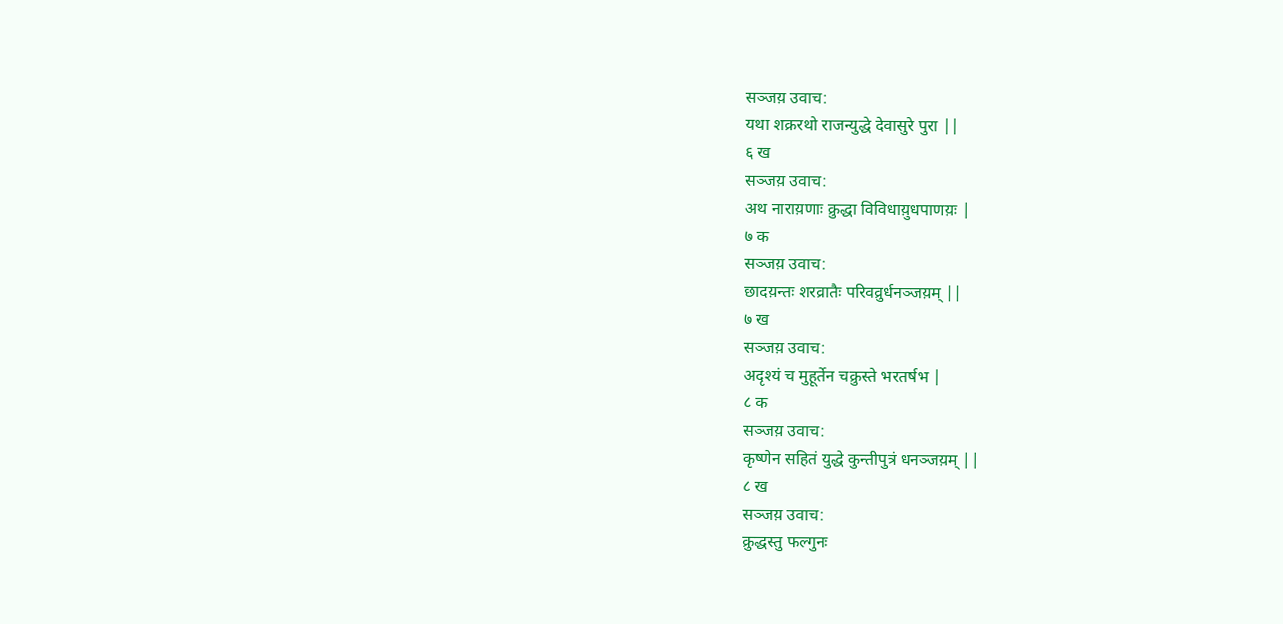सञ्जय़ उवाच:
यथा शक्ररथो राजन्युद्धे देवासुरे पुरा ||
६ ख
सञ्जय़ उवाच:
अथ नाराय़णाः क्रुद्धा विविधाय़ुधपाणय़ः |
७ क
सञ्जय़ उवाच:
छादय़न्तः शरव्रातैः परिवव्रुर्धनञ्जय़म् ||
७ ख
सञ्जय़ उवाच:
अदृश्यं च मुहूर्तेन चक्रुस्ते भरतर्षभ |
८ क
सञ्जय़ उवाच:
कृष्णेन सहितं युद्धे कुन्तीपुत्रं धनञ्जय़म् ||
८ ख
सञ्जय़ उवाच:
क्रुद्धस्तु फल्गुनः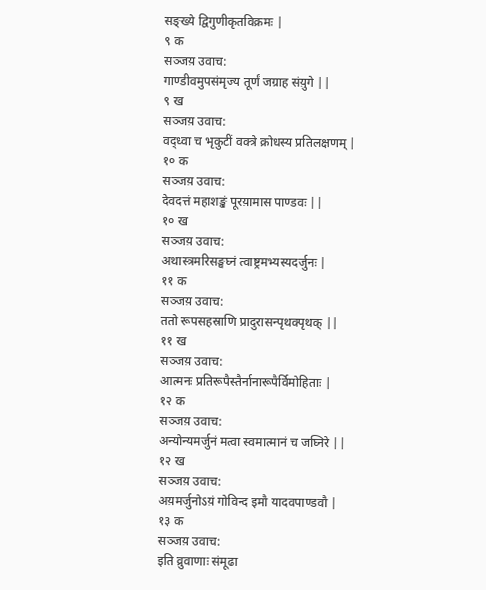सङ्ख्ये द्विगुणीकृतविक्रमः |
९ क
सञ्जय़ उवाच:
गाण्डीवमुपसंमृज्य तूर्णं जग्राह संय़ुगे ||
९ ख
सञ्जय़ उवाच:
वद्ध्वा च भृकुटीं वक्त्रे क्रोधस्य प्रतिलक्षणम् |
१० क
सञ्जय़ उवाच:
देवदत्तं महाशङ्खं पूरय़ामास पाण्डवः ||
१० ख
सञ्जय़ उवाच:
अथास्त्रमरिसङ्घघ्नं त्वाष्ट्रमभ्यस्यदर्जुनः |
११ क
सञ्जय़ उवाच:
ततो रूपसहस्राणि प्रादुरासन्पृथक्पृथक् ||
११ ख
सञ्जय़ उवाच:
आत्मनः प्रतिरूपैस्तैर्नानारूपैर्विमोहिताः |
१२ क
सञ्जय़ उवाच:
अन्योन्यमर्जुनं मत्वा स्वमात्मानं च जघ्निरे ||
१२ ख
सञ्जय़ उवाच:
अय़मर्जुनोऽय़ं गोविन्द इमौ यादवपाण्डवौ |
१३ क
सञ्जय़ उवाच:
इति व्रुवाणाः संमूढा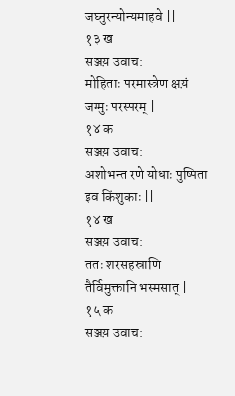जघ्नुरन्योन्यमाहवे ||
१३ ख
सञ्जय़ उवाच:
मोहिताः परमास्त्रेण क्षय़ं जग्मुः परस्परम् |
१४ क
सञ्जय़ उवाच:
अशोभन्त रणे योधाः पुष्पिता इव किंशुकाः ||
१४ ख
सञ्जय़ उवाच:
ततः शरसहस्राणि तैर्विमुक्तानि भस्मसात् |
१५ क
सञ्जय़ उवाच: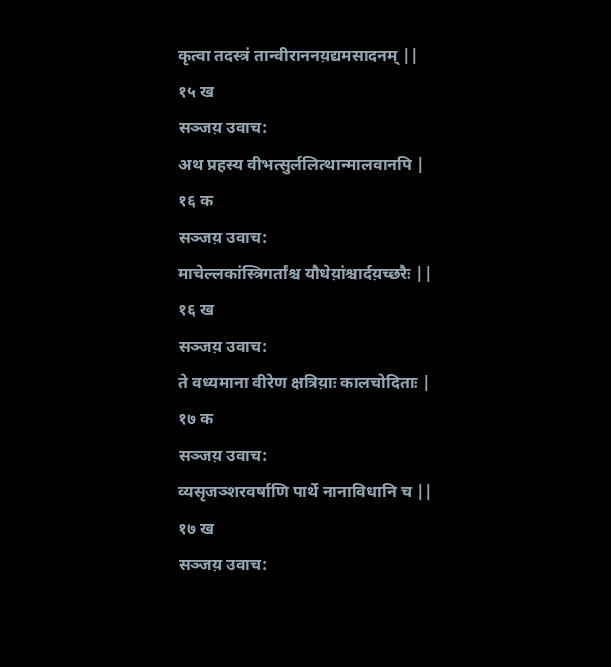कृत्वा तदस्त्रं तान्वीराननय़द्यमसादनम् ||
१५ ख
सञ्जय़ उवाच:
अथ प्रहस्य वीभत्सुर्ललित्थान्मालवानपि |
१६ क
सञ्जय़ उवाच:
माचेल्लकांस्त्रिगर्तांश्च यौधेय़ांश्चार्दय़च्छरैः ||
१६ ख
सञ्जय़ उवाच:
ते वध्यमाना वीरेण क्षत्रिय़ाः कालचोदिताः |
१७ क
सञ्जय़ उवाच:
व्यसृजञ्शरवर्षाणि पार्थे नानाविधानि च ||
१७ ख
सञ्जय़ उवाच: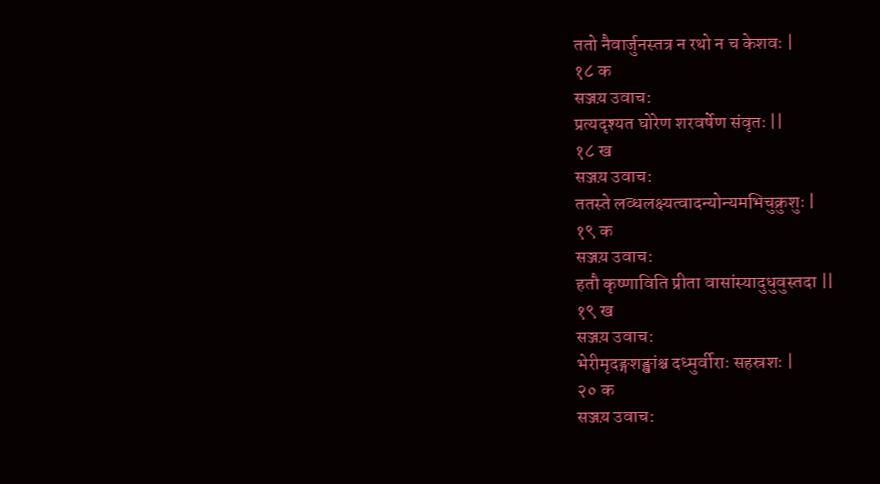ततो नैवार्जुनस्तत्र न रथो न च केशवः |
१८ क
सञ्जय़ उवाच:
प्रत्यदृश्यत घोरेण शरवर्षेण संवृतः ||
१८ ख
सञ्जय़ उवाच:
ततस्ते लव्धलक्ष्यत्वादन्योन्यमभिचुक्रुशुः |
१९ क
सञ्जय़ उवाच:
हतौ कृष्णाविति प्रीता वासांस्यादुधुवुस्तदा ||
१९ ख
सञ्जय़ उवाच:
भेरीमृदङ्गशङ्खांश्च दध्मुर्वीराः सहस्रशः |
२० क
सञ्जय़ उवाच: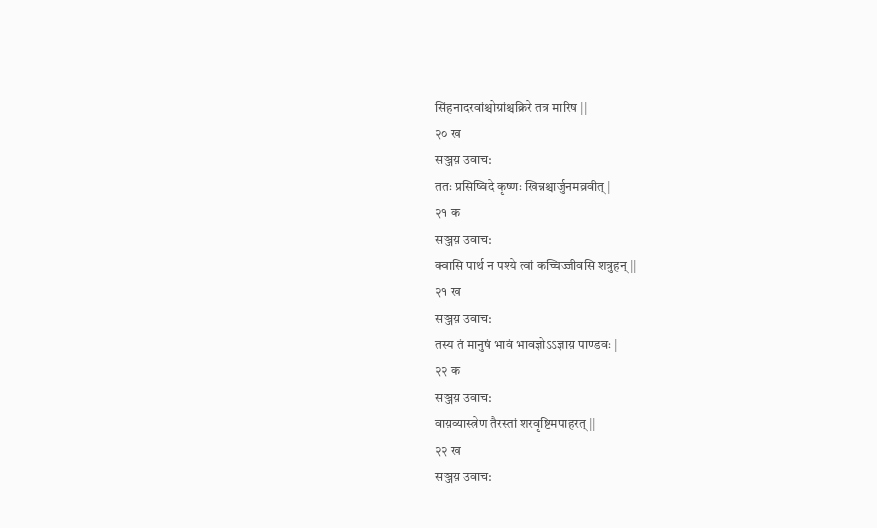सिंहनादरवांश्चोग्रांश्चक्रिरे तत्र मारिष ||
२० ख
सञ्जय़ उवाच:
ततः प्रसिष्विदे कृष्णः खिन्नश्चार्जुनमव्रवीत् |
२१ क
सञ्जय़ उवाच:
क्वासि पार्थ न पश्ये त्वां कच्चिज्जीवसि शत्रुहन् ||
२१ ख
सञ्जय़ उवाच:
तस्य तं मानुषं भावं भावज्ञोऽऽज्ञाय़ पाण्डवः |
२२ क
सञ्जय़ उवाच:
वाय़व्यास्त्रेण तैरस्तां शरवृष्टिमपाहरत् ||
२२ ख
सञ्जय़ उवाच: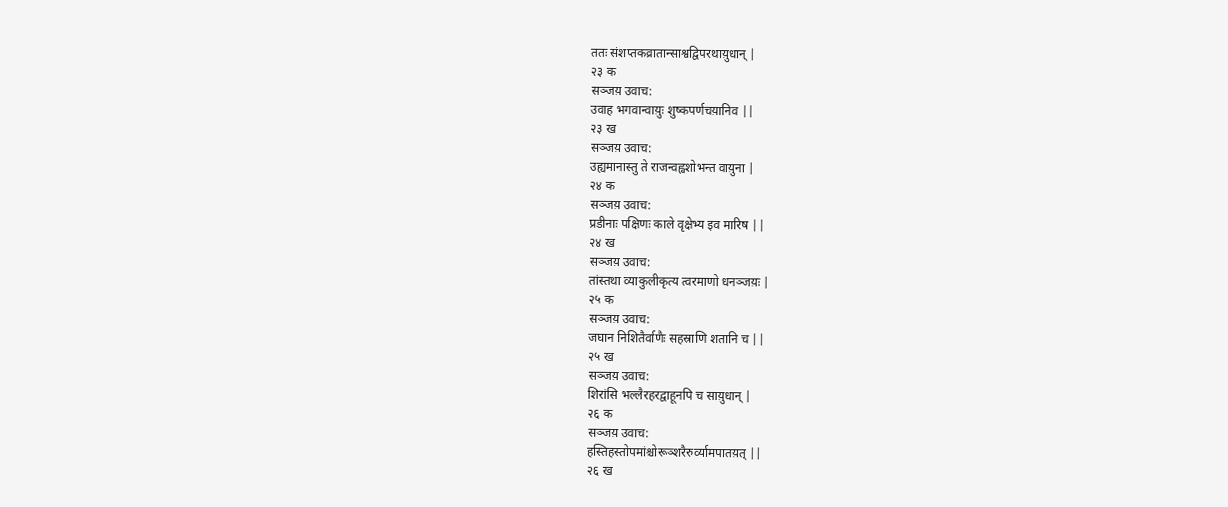ततः संशप्तकव्रातान्साश्वद्विपरथाय़ुधान् |
२३ क
सञ्जय़ उवाच:
उवाह भगवान्वाय़ुः शुष्कपर्णचय़ानिव ||
२३ ख
सञ्जय़ उवाच:
उह्यमानास्तु ते राजन्वह्वशोभन्त वाय़ुना |
२४ क
सञ्जय़ उवाच:
प्रडीनाः पक्षिणः काले वृक्षेभ्य इव मारिष ||
२४ ख
सञ्जय़ उवाच:
तांस्तथा व्याकुलीकृत्य त्वरमाणो धनञ्जय़ः |
२५ क
सञ्जय़ उवाच:
जघान निशितैर्वाणैः सहस्राणि शतानि च ||
२५ ख
सञ्जय़ उवाच:
शिरांसि भल्लैरहरद्वाहूनपि च साय़ुधान् |
२६ क
सञ्जय़ उवाच:
हस्तिहस्तोपमांश्चोरूञ्शरैरुर्व्यामपातय़त् ||
२६ ख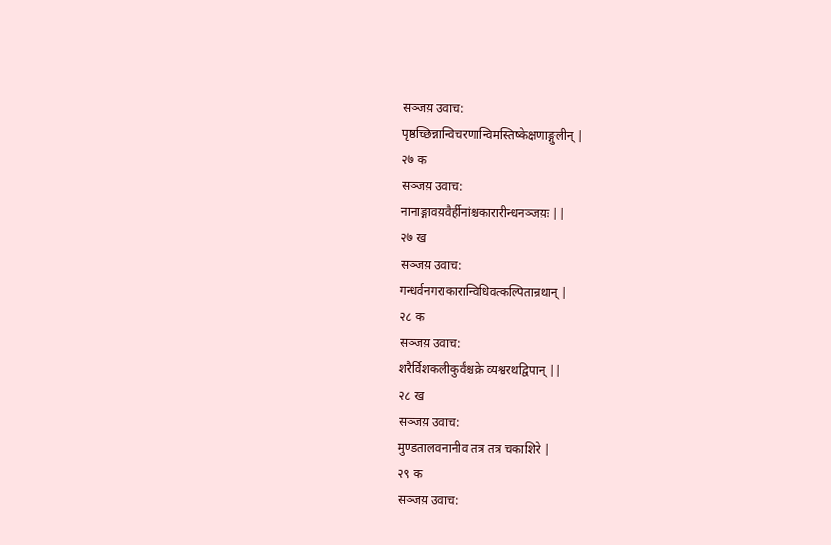सञ्जय़ उवाच:
पृष्ठच्छिन्नान्विचरणान्विमस्तिष्केक्षणाङ्गुलीन् |
२७ क
सञ्जय़ उवाच:
नानाङ्गावय़वैर्हीनांश्चकारारीन्धनञ्जय़ः ||
२७ ख
सञ्जय़ उवाच:
गन्धर्वनगराकारान्विधिवत्कल्पितान्रथान् |
२८ क
सञ्जय़ उवाच:
शरैर्विशकलीकुर्वंश्चक्रे व्यश्वरथद्विपान् ||
२८ ख
सञ्जय़ उवाच:
मुण्डतालवनानीव तत्र तत्र चकाशिरे |
२९ क
सञ्जय़ उवाच: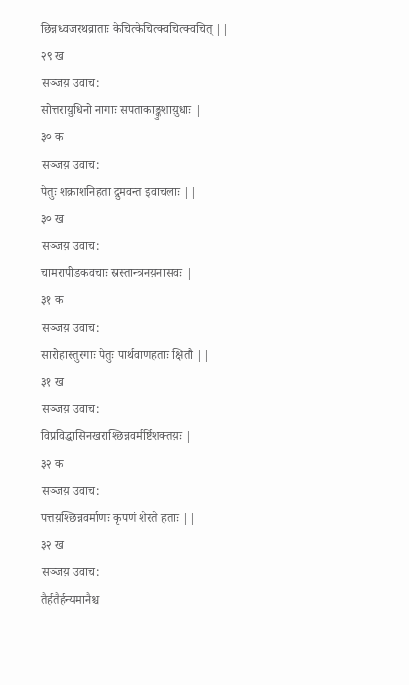छिन्नध्वजरथव्राताः केचित्केचित्क्वचित्क्वचित् ||
२९ ख
सञ्जय़ उवाच:
सोत्तराय़ुधिनो नागाः सपताकाङ्कुशाय़ुधाः |
३० क
सञ्जय़ उवाच:
पेतुः शक्राशनिहता द्रुमवन्त इवाचलाः ||
३० ख
सञ्जय़ उवाच:
चामरापीडकवचाः स्रस्तान्त्रनय़नासवः |
३१ क
सञ्जय़ उवाच:
सारोहास्तुरगाः पेतुः पार्थवाणहताः क्षितौ ||
३१ ख
सञ्जय़ उवाच:
विप्रविद्धासिनखराश्छिन्नवर्मर्ष्टिशक्तय़ः |
३२ क
सञ्जय़ उवाच:
पत्तय़श्छिन्नवर्माणः कृपणं शेरते हताः ||
३२ ख
सञ्जय़ उवाच:
तैर्हतैर्हन्यमानैश्च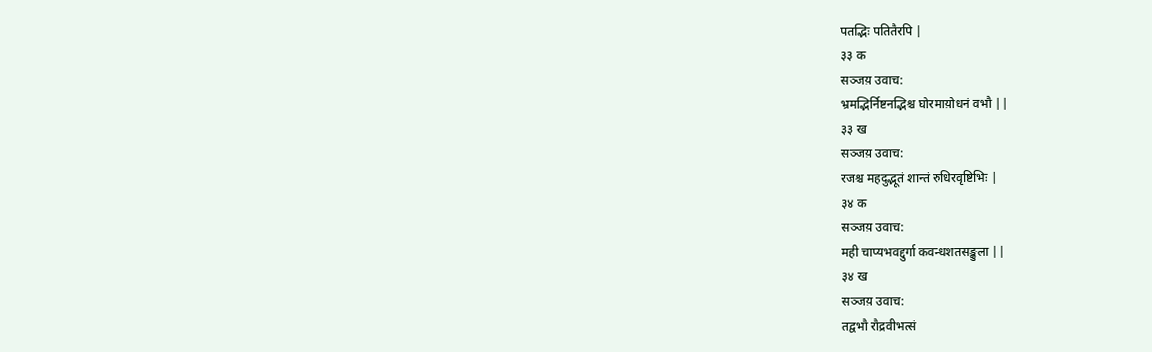पतद्भिः पतितैरपि |
३३ क
सञ्जय़ उवाच:
भ्रमद्भिर्निष्टनद्भिश्च घोरमाय़ोधनं वभौ ||
३३ ख
सञ्जय़ उवाच:
रजश्च महदुद्भूतं शान्तं रुधिरवृष्टिभिः |
३४ क
सञ्जय़ उवाच:
मही चाप्यभवद्दुर्गा कवन्धशतसङ्कुला ||
३४ ख
सञ्जय़ उवाच:
तद्वभौ रौद्रवीभत्सं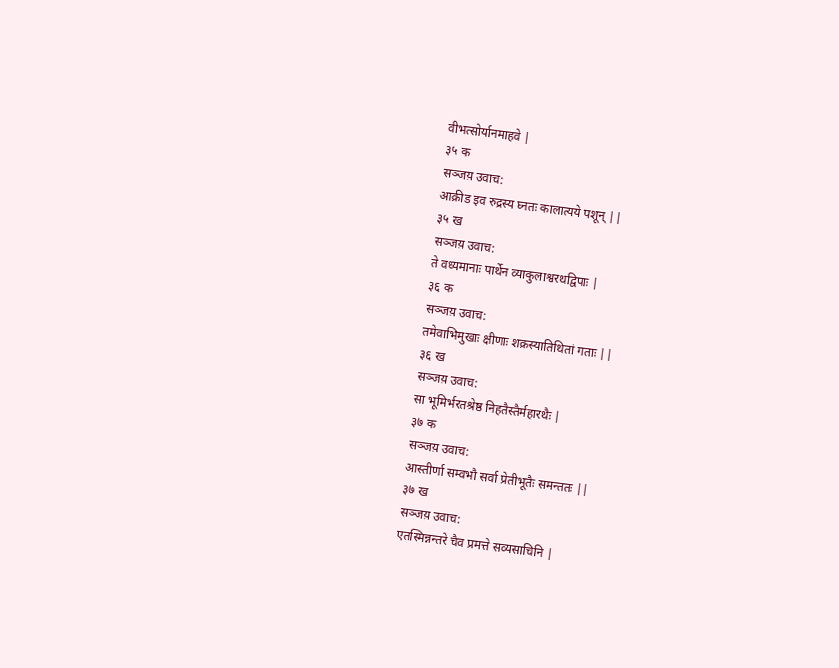वीभत्सोर्यानमाहवे |
३५ क
सञ्जय़ उवाच:
आक्रीड इव रुद्रस्य घ्नतः कालात्यये पशून् ||
३५ ख
सञ्जय़ उवाच:
ते वध्यमानाः पार्थेन व्याकुलाश्वरथद्विपाः |
३६ क
सञ्जय़ उवाच:
तमेवाभिमुखाः क्षीणाः शक्रस्यातिथितां गताः ||
३६ ख
सञ्जय़ उवाच:
सा भूमिर्भरतश्रेष्ठ निहतैस्तैर्महारथैः |
३७ क
सञ्जय़ उवाच:
आस्तीर्णा सम्वभौ सर्वा प्रेतीभूतैः समन्ततः ||
३७ ख
सञ्जय़ उवाच:
एतस्मिन्नन्तरे चैव प्रमत्ते सव्यसाचिनि |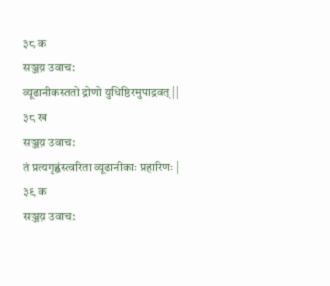३८ क
सञ्जय़ उवाच:
व्यूढानीकस्ततो द्रोणो युधिष्ठिरमुपाद्रवत् ||
३८ ख
सञ्जय़ उवाच:
तं प्रत्यगृह्णंस्त्वरिता व्यूढानीकाः प्रहारिणः |
३९ क
सञ्जय़ उवाच: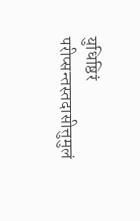युधिष्ठिरं परीप्सन्तस्तदासीत्तुमुलं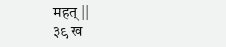महत् ||
३९ ख